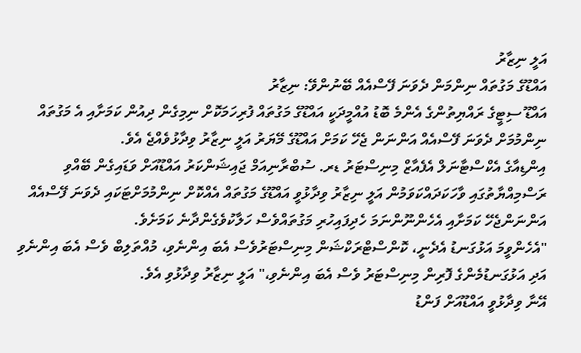އަލީ ނިޒާރު
އައްޑޫގެ މަގުތައް ނިންމަން ދެވަނަ ފޭސްއެއް ބޭނުންވޭ: ނިޒާރު
އައްޑޫ ސިޓީގެ ރައްޔިތުންގެ އެންމެ ބޮޑު އުއްމީދަކީ އައްޑޫގެ މަގުތައް ފުރިހަމަކޮށް ނިމިގެން ދިއުން ކަމަށާއި އެ މަގުތައް ނިންމުމަށް ދެވަނަ ފޭސްއެއް އަންނަން ޖެހޭ ކަމަށް އައްޑޫގެ މޭޔަރު އަލީ ނިޒާރު ވިދާޅުވެއްޖެ އެވެ.
އިންޑިއާގެ އެކްސްޓާނަލް އެފެއާޒް މިނިސްޓަރު ޑރ. ސުބްރާނިއަމް ޖައިޝަންކަރު އައްޑޫއަށް ވަޑައިގެން ބޭއްވި ރަސްމިއްޔާތުގައި ވާހަކަދައްކަވަމުން އަލީ ނިޒާރު ވިދާޅުވީ އައްޑޫގެ މަގުތައް އެއްކޮށް ނިންމުމަށްޓަކައި ދެވަނަ ފޭސްއެއް އަންނަންޖެހޭ ކަމަށާއި އެހެންނޫންނަމަ ހެދިފައިހުރި މަގުތައްވެސް ހަލާކުވެގެންދާނެ ކަމަށެވެ.
"އެހެންވީމަ އަޅުގަނޑު އެދެނީ، ކޮންސްޓްރަކްޝަން މިނިސްޓަރުވެސް އެބަ އިންނެވި، މުއްތަލިބް ވެސް އެބަ އިންނެވި އަދި އަޅުގަނޑުމެންގެ ފޮރިން މިނިސްޓަރު ވެސް އެބަ އިންނެވި،" އަލީ ނިޒާރު ވިދާޅުވި އެވެ.
އޭނާ ވިދާޅުވީ އައްޑޫއަށް ފަންޑު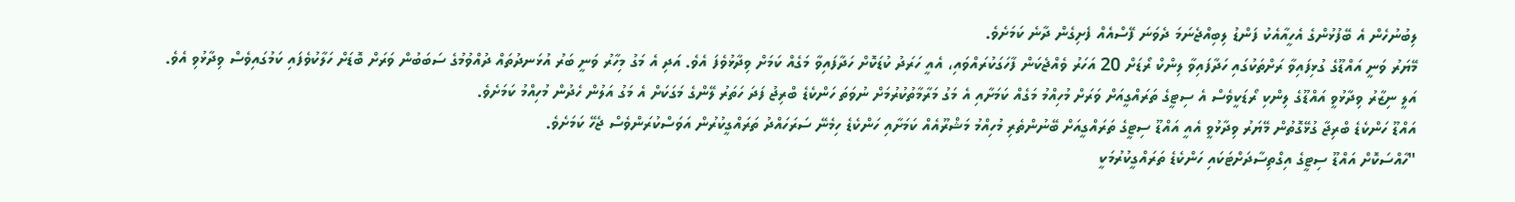ލިބުނުހެން އެ ބޭފުޅުންގެ އެހީއާއެކު ފަންޑު ލިބިއްޖެނަމަ ދެވަނަ ފޭސްއެއް ފެށިގެން ދާނެ ކަމަށެވެ.
މޭޔަރު ވަނީ އައްޑޫގެ ގުޅިފައިވާ ރަށްތަކުގައި ހަދާފައިވާ ލިންކް ރޯޑަށް 20 އަހަރު ވެއްޖެކަން ފާހަގަކުރައްވައި، އެއީ ހަރަދު ކުޑަކޮށް ހަދާފައިވާ މަގެއް ކަމަށް ވިދާޅުވެފަ އެވެ. އަދި އެ މަގު މިހާރު ވަނީ ބަރު އުޅަނދުތައް ދުއްވުމުގެ ސަބަބުން ވަރަށް ބޮޑަށް ހަލާކުވެފައި ކަމުގައިވެސް ވިދާޅުވި އެވެ.
އަލީ ނިޒާރު ވިދާޅުވީ އައްޑޫގެ ލިންކި ރޯޑަކީވެސް އެ ސިޓީގެ ތަރައްގީއަށް ވަރަށް މުހިއްމު މަގެއް ކަމަށާއި އެ މަގު މަރާމާތުކުރުމަށް ނުވަތަ ހަންކެޑެ ބްރިޖު ފަދަ ހަތަރު ލޭންގެ މަގަކަށް އެ މަގު އަލުން ހެދުން މުހިއްމު ކަމަށެވެ.
އައްޑޫ ހަންކެޑެ ބްރިޖާ ގުޅޭގޮތުން މޭޔަރު ވިދާޅުވީ އެއީ އައްޑޫ ސިޓީގެ ތަރައްގީއަށް ބޭނުންތެރި މުހިއްމު މަޝްރޫއެއް ކަމަށާއި ހަންކެޑެ ހިމެނޭ ސަރަހައްދު ތަރައްގީކުރުން އަވަސްކުރަންވެސް ޖެހޭ ކަމަށެވެ.
"ހާއްސަކޮށް އައްޑޫ ސިޓީގެ އިގްތިސާދަށްޓަކައި ހަންކެޑެ ތަރައްގީކުރުމަކީ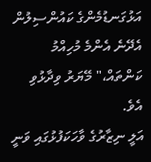އަޅުގަނޑުމެންގެ ކައުންސިލުން އެދޭނެ އެންމެ މުހިއްމު ކަންތައް،" މޭޔަރު ވިދާޅުވި އެވެ.
އަލީ ނިޒާރުގެ ވާހަކަފުޅުގައި ވަނީ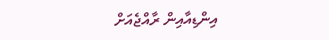އިންޑިއާއިން ރާއްޖެއަށް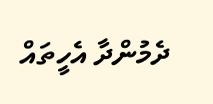ދެމުންދާ އެހީތައް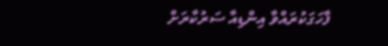ފާހަގަކުރައްވާ އިންޑިއާ ސަރުކާރަށް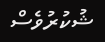ޝުކުރުވެސް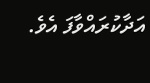އަދާކުރައްވާފަ އެވެ.